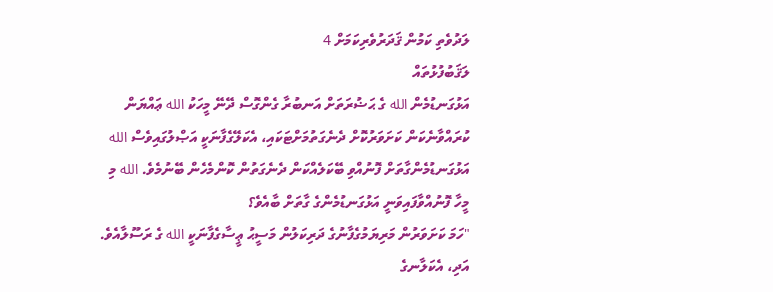ލަދުވެތި ކަމުން ޤަދަރުވެރިކަމަށް 4
ލަޤަބުފުޅުތައް
އަޅުގަނޑުމެން الله ގެ ޙަޟުރަތަށް އަނބުރާ ގެންގޮސް ދޭނޭ މީހަކު الله ޢައްޔަން ކުރައްވާނެކަން ކަށަވަރުކޮށް ދެނެގަތުމަށްޓަކައި، އެކަލޭގެފާނަކީ އަޞްލުގައިވެސް الله އަޅުގަނޑުމެންގާތަށް ފޮނުއްވި ބޭކަލެއްކަން ދެނެގަތުން ކޮންމެހެން ބޭނުމެވެ. الله މި މީހާ ފޮނުއްވާފައިވަނީ އަޅުގަނޑުމެންގެ ގާތަށް ބާއެވެ؟
"ހަމަ ކަށަވަރުން މަރިޔަމުގެފާނުގެ ދަރިކަލުން މަސީޙު ޢީސާގެފާނަކީ الله ގެ ރަސޫލާއެވެ. އަދި، އެކަލާނގެ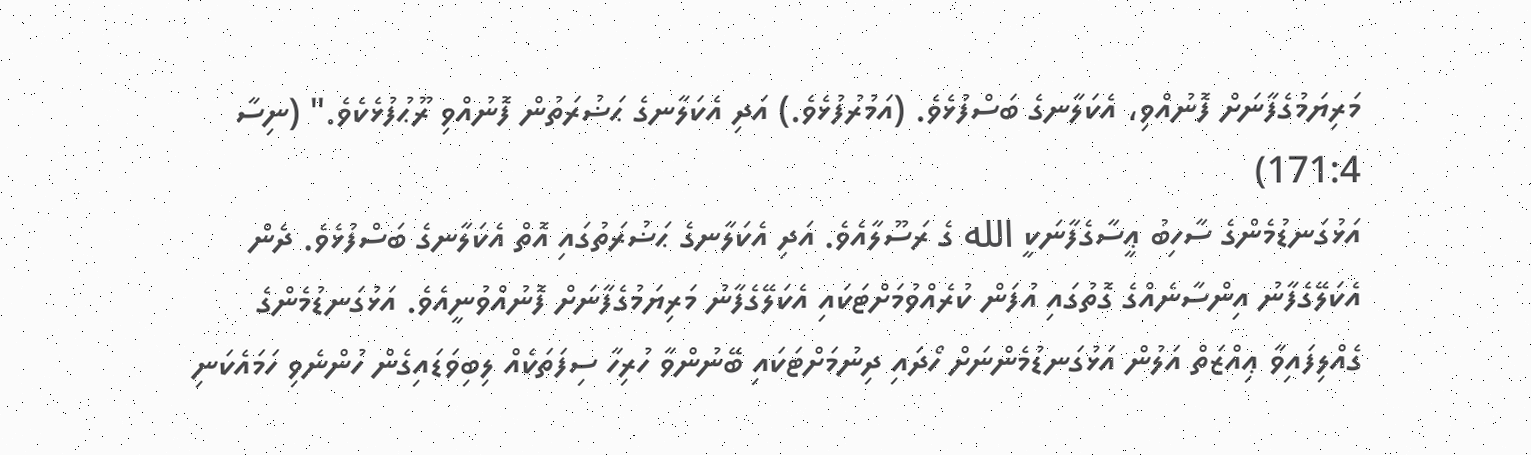މަރިޔަމުގެފާނަށް ފޮނުއްވި، އެކަލާނގެ ބަސްފުޅެވެ. (އަމުރުފުޅެވެ.) އަދި އެކަލާނގެ ޙަޟުރަތުން ފޮނުއްވި ރޫޙުފުޅެކެވެ." (ނިސާ 171:4)
އަޅުގަނޑުމެންގެ ސާހިބު ޢީސާގެފާނަކީ الله ގެ ރަސޫލާއެވެ. އަދި އެކަލާނގެ ޙަޟުރަތުގައި އޮތް އެކަލާނގެ ބަސްފުޅެވެ. ދެން އެކަލޭގެފާނު އިންސާނެއްގެ ގޮތުގައި އުފަން ކުރެއްވުމަށްޓަކައި އެކަލޭގެފާނު މަރިޔަމުގެފާނަށް ފޮނުއްވުނީއެވެ. އަޅުގަނޑުމެންގެ ގެއްލިފައިވާ ޢިއްޒަތް އަލުން އަޅުގަނޑުމެންނަށް ހޯދައި ދިނުމަށްޓަކައި ބޭނުންވާ ހުރިހާ ސިފަތަކެއް ލިބިވަޑައިގެން ހުންނެވި ހަމައެކަނި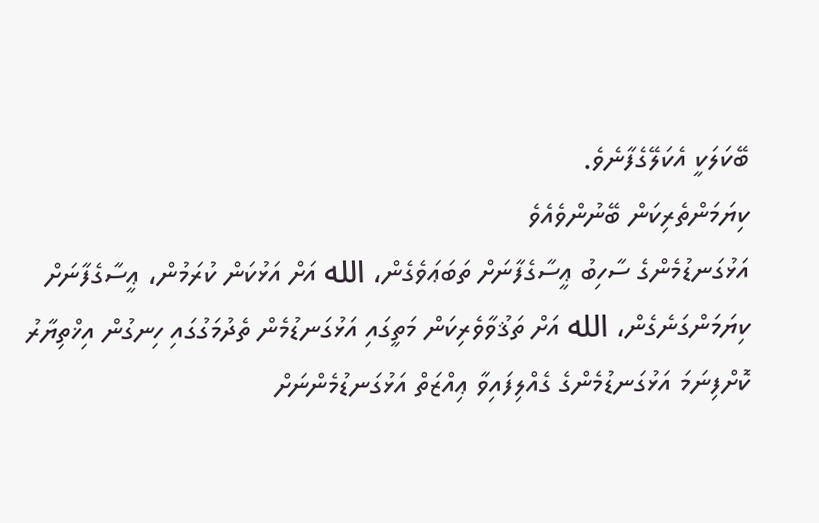ބޭކަލަކީ އެކަލޭގެފާނެވެ.
ކިޔަމަންތެރިކަން ބޭނުންވެއެވެ
އަޅުގަނޑުމެންގެ ސާހިބު ޢީސާގެފާނަށް ތަބަޢަވެގެން، الله އަށް އަޅުކަން ކުރަމުން، ޢީސާގެފާނަށް ކިޔަމަންގަނެގެން، الله އަށް ތަޤުވާވެރިކަން މަތީގައި އަޅުގަނޑުމެން ތެދުމަގުގައި ހިނގުން އިޚްތިޔާރު ކޮށްފިނަމަ އަޅުގަނޑުމެންގެ ގެއްލިފައިވާ ޢިއްޒަތް އަޅުގަނޑުމެންނަށް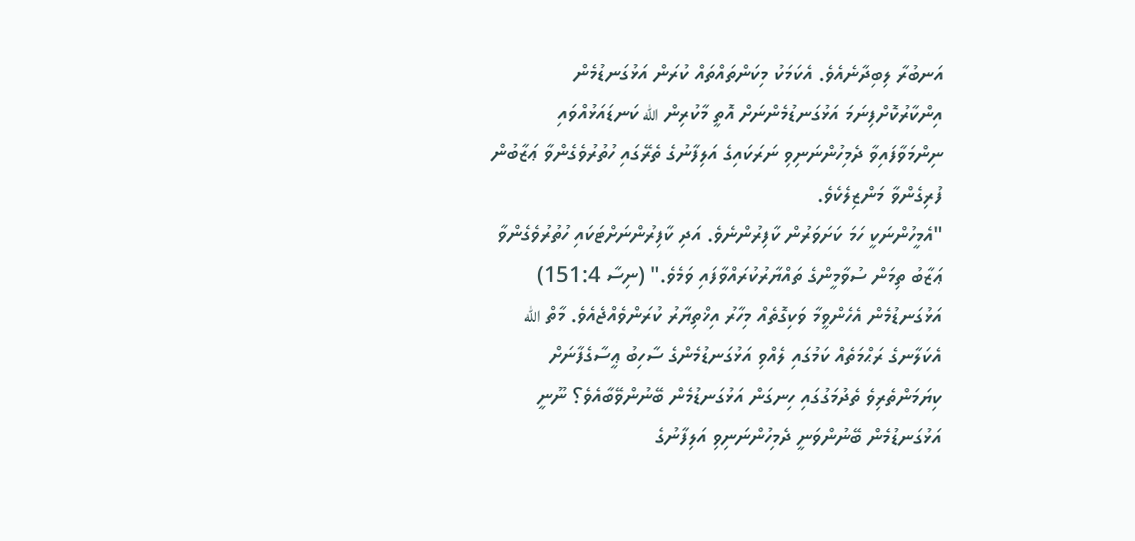އަނބުރާ ލިބިދާނެއެވެ. އެކަމަކު މިކަންތައްތައް ކުރަން އަޅުގަނޑުމެން އިންކާރުކޮށްފިނަމަ އަޅުގަނޑުމެންނަށް އޮތީ މާކުރިން الله ކަނޑައަޅުއްވައި ނިންމަވާފައިވާ ދެމިހުންނަނިވި ނަރަކައިގެ އަލިފާނުގެ ތެރޭގައި ހުތުރުވެގެންވާ ޢަޒާބުން ފުރިގެންވާ މަންޒިލެކެވެ.
"އެމީހުންނަކީ ހަމަ ކަށަވަރުން ކާފިރުންނެވެ. އަދި ކާފިރުންނަށްޓަކައި ހުތުރުވެގެންވާ ޢަޒާބު ތިމަން ސުވާމީންގެ ތައްޔާރުކުރައްވާފައި ވަމެވެ." (ނިސާ 151:4)
އަޅުގަނޑުމެން އެހެންވީމާ ވަކިގޮތެއް މިހާރު އިޚްތިޔާރު ކުރަންވެއްޖެއެވެ. މާތް الله އެކަލާނގެ ރަޙްމަތެއް ކަމުގައި ލެއްވި އަޅުގަނޑުމެންގެ ސާހިބު ޢީސާގެފާނަށް ކިޔަމަންތެރިވެ ތެދުމަގުގައި ހިނގަން އަޅުގަނޑުމެން ބޭނުންވޭބާއެވެ؟ ނޫނީ އަޅުގަނޑުމެން ބޭނުންވަނީ ދެމިހުންނަނިވި އަލިފާނުގެ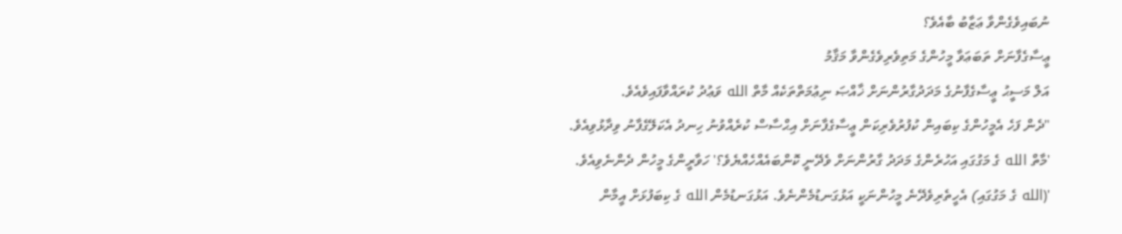ނުބައިވެގެންވާ ޢަޒާބު ބާއެވެ؟
ޢީސާގެފާނަށް ތަބަޢަވާ މީހުންގެ މަތިވެރިވެގެންވާ މަޤާމު
އަލް މަސީޙު ޢީސާގެފާނުގެ މަދަދުގާރުންނަށް ޚާއްޞަ ނިޢުމަތްތަކެއް މާތް الله ވަޢުދު ކުރައްވާފައިވެއެވެ.
"ދެން ފަހެ އެމީހުންގެ ކިބައިން ކުފުރުވެރިކަން ޢީސާގެފާނަށް އިޙްސާސް ކުރެއްވުނު ހިނދު އެކަލޭގެފާނު ވިދާޅުވިއެވެ. 'މާތް الله ގެ މަގުގައި އަހުރެންގެ މަދަދު ގާރުންނަށް ވެދޭނީ ކޮންބައެއްހެއްޔެވެ؟' ހަވާރީންގެ މީހުން ދެންނެވިއެވެ. '(الله ގެ މަގުގައި) އެހީތެރިވެދޭނެ މީހުންނަކީ އަޅުގަނޑުމެންނެވެ. އަޅުގަނޑުމެން الله ގެ ކިބަފުޅަށް އީމާން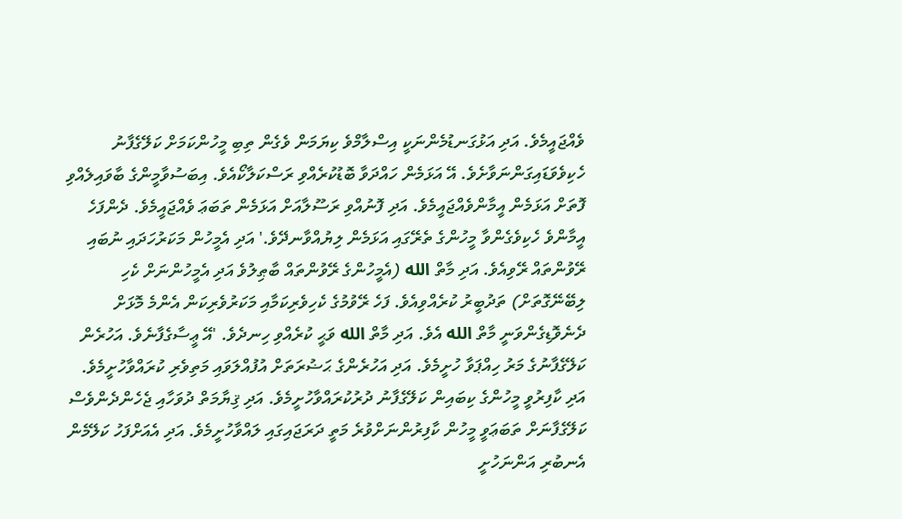ވެއްޖައީމެވެ. އަދި އަޅުގަނޑުމެންނަކީ އިސްލާމްވެ ކިޔަމަން ވެގެން ތިބި މީހުންކަމަށް ކަލޭގެފާނު ހެކިވެވަޑައިގަންނަވާށެވެ. އޭ އަޅަމެން ހައްދަވާ ބޮޑުކުރެއްވި ރަސްކަލާކޯއެވެ. އިބަސުވާމީންގެ ބާވައިލެއްވި ފޮތަށް އަޅަމެން އީމާންވެއްޖައީމެވެ. އަދި ފޮނުއްވި ރަސޫލާއަށް އަޅަމެން ތަބަޢަ ވެއްޖައީމެވެ. ދެންފަހެ އީމާންވެ ހެކިވެގެންވާ މީހުންގެ ތެރޭގައި އަޅަމެން ލިޔުއްވާނދޭވެ.' އަދި އެމީހުން މަކަރުހަދައި ނުބައި ރޭވުންތައް ރޭވިއެވެ. އަދި މާތް الله (އެމީހުންގެ ރޭވުންތައް ބާޠިލުވެ އަދި އެމީހުންނަށް ކެހި ލިބޭނޭގޮތަށް) ތަދުބީރު ކުރެއްވިއެވެ. ފަހެ ރޭވުމުގެ ކެހިވެރިކަމާއި މަކަރުވެރިކަން އެންމެ މޮޅަށް ދެނެވޮޑިގެންވަނީ މާތް الله އެވެ. އަދި މާތް الله ވަޙީ ކުރެއްވި ހިނދެވެ. 'އޭ ޢީސާގެފާނެވެ. އަހުރެން ކަލޭގެފާނުގެ މަރު ހިއްޕަވާ ހުށީމެވެ. އަދި އަހުރެންގެ ޙަޟުރަތަށް އުފުއްލަވައި މަތިވެރި ކުރައްވާހުށީމެވެ. އަދި ކާފިރުވީ މީހުންގެ ކިބައިން ކަލޭގެފާނު ދުރުކުރައްވާހުށީމެވެ. އަދި ޤިޔާމަތް ދުވަހާއި ޖެހެންދެންވެސް ކަލޭގެފާނަށް ތަބަޢަވީ މީހުން ކާފިރުންނަށްވުރެ މަތީ ދަރަޖައިގައި ލައްވާހުށީމެވެ. އަދި އެއަށްފަހު ކަލޭމެން އެނބުރި އަންނަހުށީ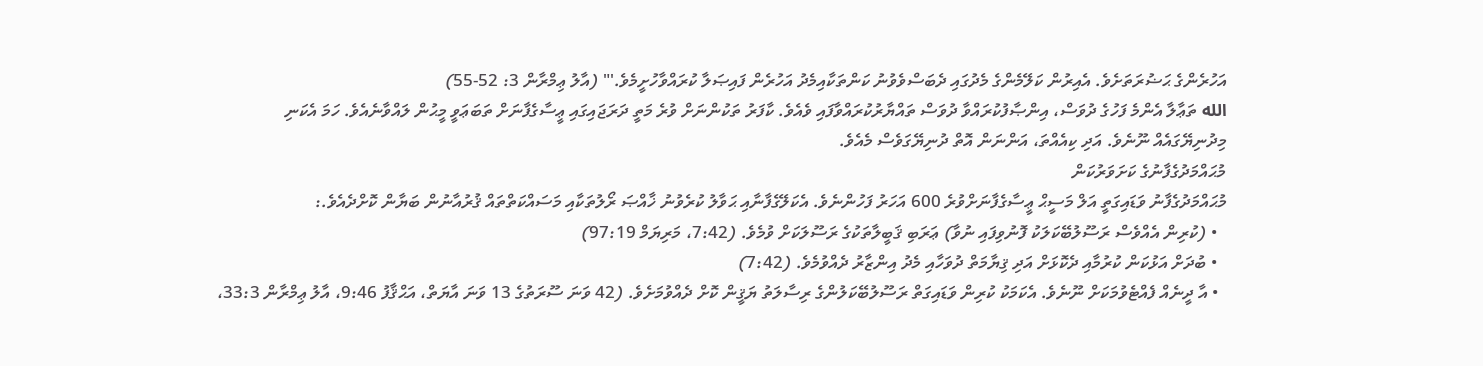އަހުރެންގެ ޙަޟުރަތަށެވެ. އެއިރުން ކަލޭމެންގެ މެދުގައި ދެބަސްވެވުނު ކަންތަކާއިމެދު އަހުރެން ފައިޞަލާ ކުރައްވާހުށީމެވެ.'" (އާލު ޢިމްރާން 3: 52-55)
الله ތަޢާލާ އެންމެ ފަހުގެ ދުވަސް، އިންޞާފުކުރައްވާ ދުވަސް ތައްޔާރުކުރައްވާފައި ވެއެވެ. ކާފަރު ތަކުންނަށް ވުރެ މަތީ ދަރަޖައިގައި ޢީސާގެފާނަށް ތަބަޢަވީ މީޙުން ލައްވާނެއެވެ. ހަމަ އެކަނި މިދުނިޔޭގައެއް ނޫނެވެ. އަދި ކިއެއްތަ، އަންނަން އޮތް ދުނިޔޭގަވެސް މެއެވެ.
މުޙައްމަދުގެފާނުގެ ކަށަވަރުކަން
މުޙައްމަދުގެފާނު ވަޑައިގަތީ އަލް މަސީޙް ޢީސާގެފާނަށްވުރެ 600 އަހަރު ފަހުންނެވެ. އެކަލޭގެފާނާއި ޙަވާލު ކުރެވުނު ޚާއްޞަ ރޯލުތަކާއި މަސައްކަތްތައް ޤުރުއާނުން ބަޔާން ކޮށްދެއެވެ.:
  • (ކުރިން އެއްވެސް ރަސޫލުބޭކަލަކު ފޮނުވިފައި ނުވާ) ޢަރަބި ޤަބީލާތަކުގެ ރަސޫލަކަށް ވުމެވެ. (7:42، މަރިޔަމް 97:19)
  • ބުދަށް އަޅުކަން ކުރުމާއި ދެކޮޅަށް އަދި ޤިޔާމަތް ދުވަހާއި މެދު އިންޒާރު ދެއްވުމެވެ. (7:42)
  • އާ ދީނެއް ފެއްޓެވުމަކަށް ނޫނެވެ. އެކަމަކު ކުރިން ވަޑައިގަތް ރަސޫލުބޭކަލުންގެ ރިސާލަތު ޔަޤީން ކޮށް ދެއްވުމަށެވެ. (42 ވަނަ ސޫރަތުގެ 13 ވަނަ އާޔަތް، އަޙްޤާފު 9:46، އާލު ޢިމްރާން 33:3،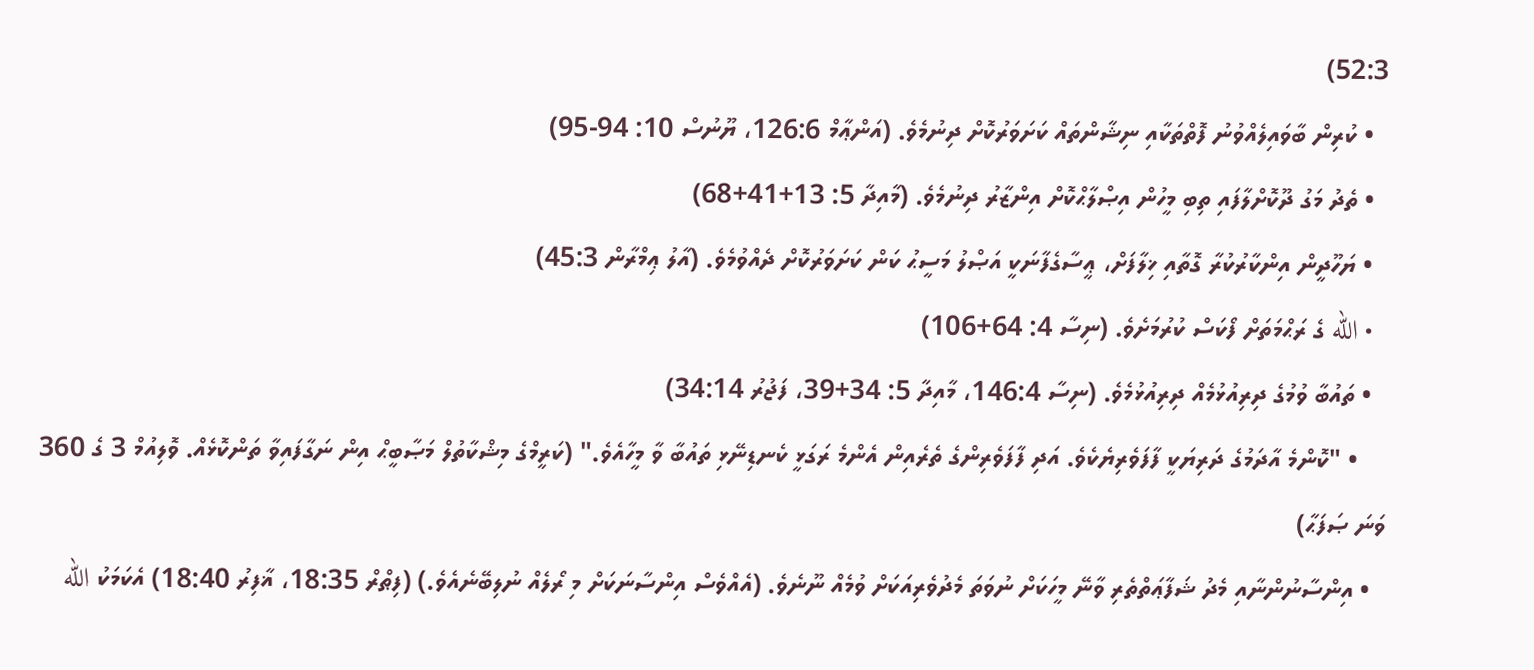52:3)
  • ކުރިން ބާވައިލެއްވުނު ފޮތްތަކާއި ނިޝާންތައް ކަށަވަރުކޮށް ދިނުމެވެ. (އަންޢާމް 126:6، ޔޫނުސް 10: 94-95)
  • ތެދު މަގު ދޫކޮށްލާފައި ތިބި މީހުން އިޞްލާޙްކޮށް އިންޒާރު ދިނުމެވެ. (މާއިދާ 5: 13+41+68)
  • ޔަހޫދީން އިންކާރުކުރާ ގޮތާއި ޚިލާފަށް، ޢީސާގެފާނަކީ އަޞްލު މަސީޙު ކަން ކަށަވަރުކޮށް ދެއްވުމެވެ. (އާލު ޢިމްރާން 45:3)
  • الله ގެ ރަޙްމަތަށް ފޯކަސް ކުރުމަށެވެ. (ނިސާ 4: 64+106)
  • ތައުބާ ވުމުގެ ދިރިއުޅުމެއް ދިރިއުޅުމެވެ. (ނިސާ 146:4، މާއިދާ 5: 34+39، ފަޖުރު 34:14)
    • "ކޮންމެ އާދަމުގެ ދަރިޔަކީ ފާފަވެރިޔެކެވެ. އަދި ފާފަވެރިންގެ ތެރެއިން އެންމެ ރަގަޅީ ކެނޑިނޭޅި ތައުބާ ވާ މީހާއެވެ." (ކަރީމްގެ މިޝްކާތުލް މަޞާބީޙް އިން ނަގާފައިވާ ތަންކޮޅެއް. ވޮލިއުމް 3 ގެ 360 ވަނަ ޞަފަޙާ)
  • އިންސާނުންނާއި މެދު ޝަފާޢަތްތެރި ވާނޭ މީހަކަށް ނުވަތަ މެދުވެރިއަކަށް ވުމެއް ނޫނެވެ. (އެއްވެސް އިންސާނަކަށް މި ރޯލެއް ނުލިބޭނެއެވެ.) (ފިޠްރް 18:35، ޣާފިރު 18:40) އެކަމަކު الله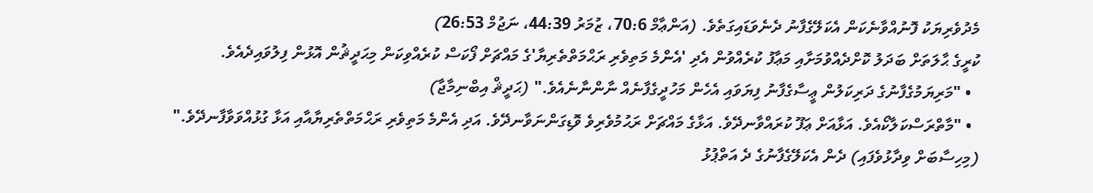މެދުވެރިޔަކު ފޮނުއްވާނެކަން އެކަލޭގެފާނު ދެނެވަޑައިގަތެވެ. (އަންޢާމް 70:6، ޒުމަރު 44:39، ނަޖުމް 26:53)
ކުރީގެ ޙާލަތަށް ބަދަލު ކޮށްދެއްވުމަށާއި މަޢާފު ކުރެއްވުން އެދި 'އެންމެ މަތިވެރި ރަޙްމަތްތެރިޔާ'ގެ މައްޗަށް ފޯކަސް ކުރެއްވިކަން މިޙަދީޘުން އޮޅުން ފިލުވައިދެއެވެ.
  • "މަރިޔަމުގެފާނުގެ ދަރިކަލުން ޢީސާގެފާނު ފިޔަވައި އެހެން މަހުދީގެފާނެއް ނާންނާނެއެވެ." (ޙަދީޘް އިބްނިމާޖާ)
  • "މާތްރަސްކަލާކޯއެވެ. އަޅާއަށް ޢަފޫ ކުރައްވާނދޭވެ. އަޅާގެ މައްޗަށް ރަޙުމުވެރިވެ ވޮޑިގަންނަވާނދޭވެ. އަދި އެންމެ މަތިވެރި ރަޙްމަތްތެރިޔާއާއި އަޅާ ގުޅުއްވަވާފާނދޭވެ." (މިހިސާބަށް ވިދާޅުވެފައި) ދެން އެކަލޭގެފާނުގެ ދެ އަތްޕުޅު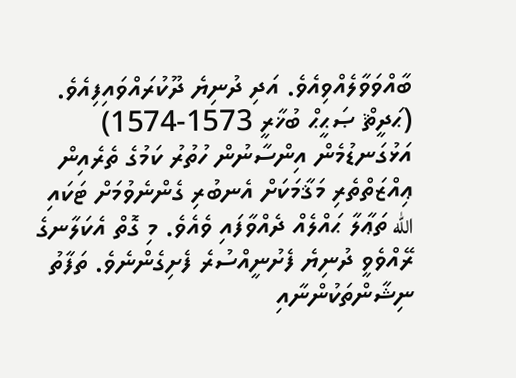ބާއްވަވާލެއްވިއެވެ. އަދި ދުނިޔެ ދޫކުރައްވައިފިއެވެ. (ޙަދީޘް ޞަޙީޙް ބުޚާރީ 1573-1574)
އަޅުގަނޑުމެން އިންސާނުން ހުތުރު ކަމުގެ ތެރެއިން ޢިއްޒަތްތެރި މަޤާމަކަށް އެނބުރި ގެންނެވުމަށް ޓަކައި الله ތަޢާލާ ޙައްލެއް ދެއްވާފައި ވެއެވެ. މި ގޮތް އެކަލާނގެ ރޭއްވެވީ ދުނިޔެ ފެށުނީއްސުރެ ފެށިގެންނެވެ. ތަފާތު ނިޝާންތަކުންނާއި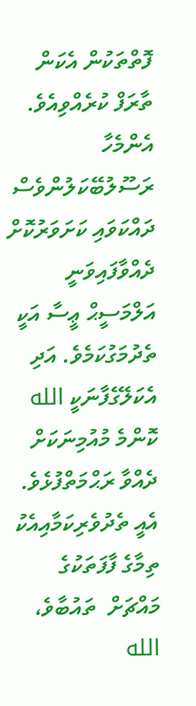ފޮތްތަކުން އެކަން ތާރަފް ކުރެއްވިއެވެ. އެންމެހާ ރަސޫލުބޭކަލުންވެސް ދައްކަވައި ކަށަވަރުކޮށް ދެއްވާފައިވަނީ އަލްމަސީޙް ޢީސާ އަކީ ތެދުމަގުކަމެވެ. އަދި އެކަލޭގެފާނަކީ الله ކޮންމެ މުއުމިނަކަށް ދެއްވާ ރަޙްމަތްފުޅެވެ. އެއީ ތެދުވެރިކަމާއިއެކު ތިމާގެ ފާފަތަކުގެ މައްޗަށް  ތައުބާވެ، الله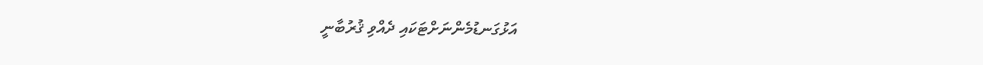އަޅުގަނޑުމެންނަށްޓަކައި ދެއްވި ޤުރުބާނީ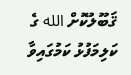ޤަބޫލުކޮށް الله ގެ ކަލިމަފުޅު ކަމުގައިވާ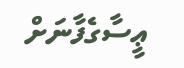ޢީސާގެފާނަށް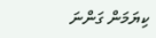ކިޔަމަން ގަންނަ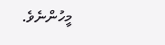މީހުންނެވެ.